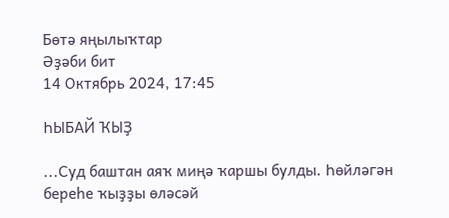Бөтә яңылыҡтар
Әҙәби бит
14 Октябрь 2024, 17:45

ҺЫБАЙ ҠЫҘ

...Суд баштан аяҡ миңә ҡаршы булды. Һөйләгән береһе ҡыҙҙы өләсәй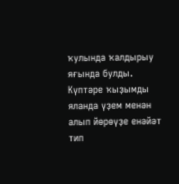ҡулында ҡалдырыу яғында булды. Күптәре ҡыҙымды яланда үҙем менән алып йөрөүҙе енәйәт тип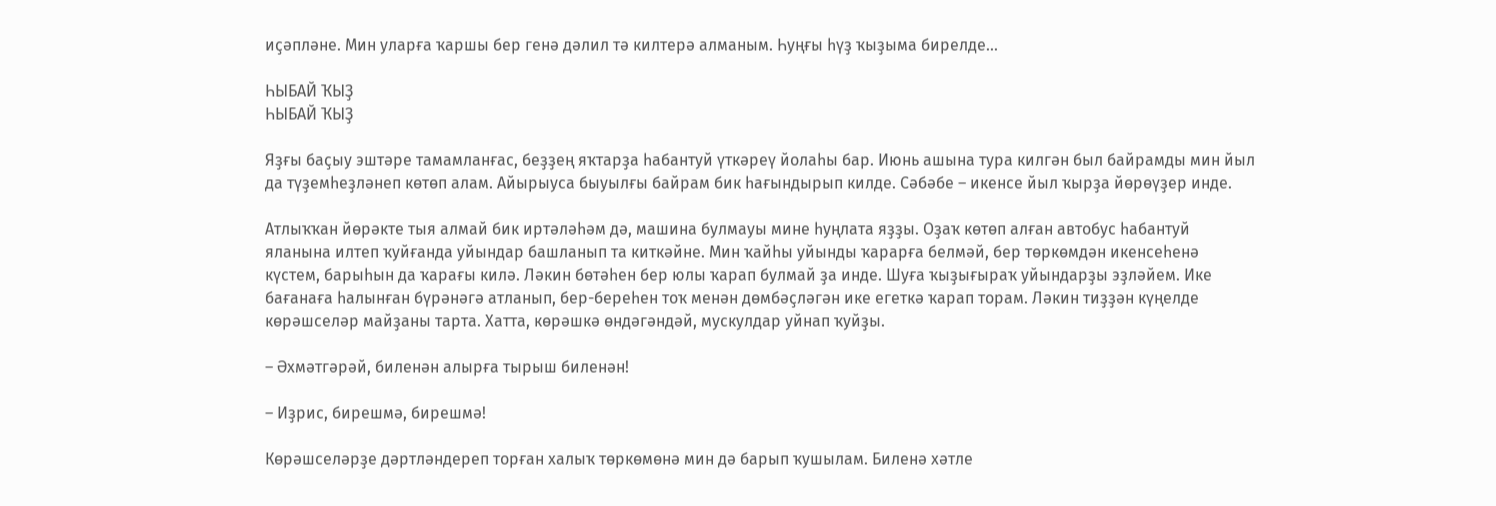иҫәпләне. Мин уларға ҡаршы бер генә дәлил тә килтерә алманым. Һуңғы һүҙ ҡыҙыма бирелде...

ҺЫБАЙ ҠЫҘ
ҺЫБАЙ ҠЫҘ

Яҙғы баҫыу эштәре тамамланғас, беҙҙең яҡтарҙа һабантуй үткәреү йолаһы бар. Июнь ашына тура килгән был байрамды мин йыл да түҙемһеҙләнеп көтөп алам. Айырыуса быуылғы байрам бик һағындырып килде. Сәбәбе – икенсе йыл ҡырҙа йөрөүҙер инде.

Атлыҡҡан йөрәкте тыя алмай бик иртәләһәм дә, машина булмауы мине һуңлата яҙҙы. Оҙаҡ көтөп алған автобус һабантуй яланына илтеп ҡуйғанда уйындар башланып та киткәйне. Мин ҡайһы уйынды ҡарарға белмәй, бер төркөмдән икенсеһенә күстем, барыһын да ҡарағы килә. Ләкин бөтәһен бер юлы ҡарап булмай ҙа инде. Шуға ҡыҙығыраҡ уйындарҙы эҙләйем. Ике бағанаға һалынған бүрәнәгә атланып, бер-береһен тоҡ менән дөмбәҫләгән ике егеткә ҡарап торам. Ләкин тиҙҙән күңелде көрәшселәр майҙаны тарта. Хатта, көрәшкә өндәгәндәй, мускулдар уйнап ҡуйҙы.

– Әхмәтгәрәй, биленән алырға тырыш биленән!

– Иҙрис, бирешмә, бирешмә!

Көрәшселәрҙе дәртләндереп торған халыҡ төркөмөнә мин дә барып ҡушылам. Биленә хәтле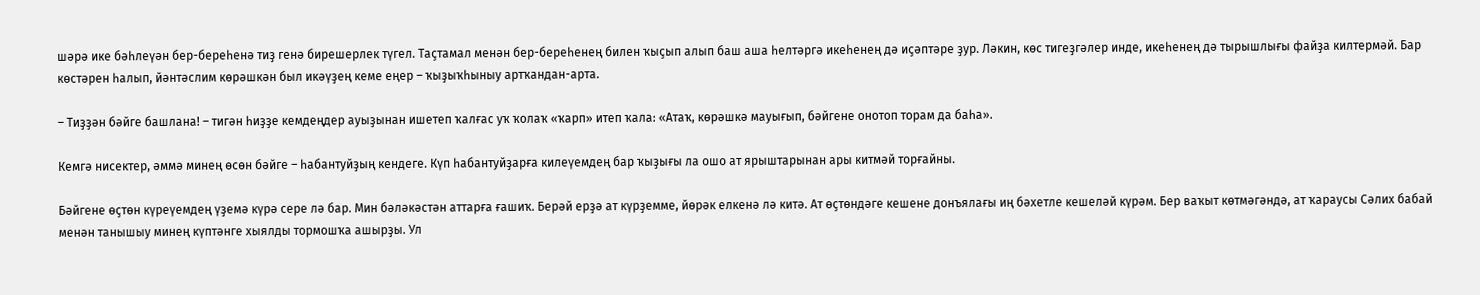шәрә ике бәһлеүән бер-береһенә тиҙ генә бирешерлек түгел. Таҫтамал менән бер-береһенең билен ҡыҫып алып баш аша һелтәргә икеһенең дә иҫәптәре ҙур. Ләкин, көс тигеҙгәлер инде, икеһенең дә тырышлығы файҙа килтермәй. Бар көстәрен һалып, йәнтәслим көрәшкән был икәүҙең кеме еңер – ҡыҙыҡһыныу артҡандан-арта.

– Тиҙҙән бәйге башлана! – тигән һиҙҙе кемдеңдер ауыҙынан ишетеп ҡалғас уҡ ҡолаҡ «ҡарп» итеп ҡала: «Атаҡ, көрәшкә мауығып, бәйгене онотоп торам да баһа».

Кемгә нисектер, әммә минең өсөн бәйге – һабантуйҙың кендеге. Күп һабантуйҙарға килеүемдең бар ҡыҙығы ла ошо ат ярыштарынан ары китмәй торғайны.

Бәйгене өҫтөн күреүемдең үҙемә күрә сере лә бар. Мин бәләкәстән аттарға ғашиҡ. Берәй ерҙә ат күрҙемме, йөрәк елкенә лә китә. Ат өҫтөндәге кешене донъялағы иң бәхетле кешеләй күрәм. Бер ваҡыт көтмәгәндә, ат ҡараусы Сәлих бабай менән танышыу минең күптәнге хыялды тормошҡа ашырҙы. Ул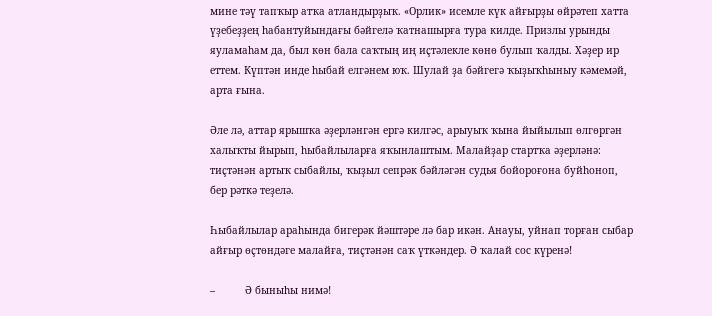мине тәү тапҡыр атҡа атландырҙыҡ. «Орлик» исемле күк айғырҙы өйрәтеп хатта үҙебеҙҙең һабантуйындағы бәйгелә ҡатнашырға тура килде. Призлы урынды яуламаһам да, был көн бала саҡтың иң иҫтәлекле көнө булып ҡалды. Хәҙер ир еттем. Күптән инде һыбай елгәнем юҡ. Шулай ҙа бәйгегә ҡыҙыҡһыныу кәмемәй, арта ғына.

Әле лә, аттар ярышҡа әҙерләнгән ергә килгәс, арыуыҡ ҡына йыйылып өлгөргән халыҡты йырып, һыбайлыларға яҡынлаштым. Малайҙар стартҡа әҙерләнә: тиҫтәнән артыҡ сыбайлы, ҡыҙыл сепрәк бәйләгән судья бойороғона буйһоноп, бер рәткә теҙелә.

Һыбайлылар араһында бигерәк йәштәре лә бар икән. Анауы, уйнап торған сыбар айғыр өҫтөндәге малайға, тиҫтәнән саҡ үткәндер. Ә ҡалай сос күренә!

–          Ә быныһы нимә!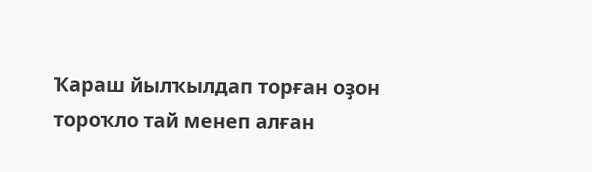Ҡараш йылҡылдап торған оҙон тороҡло тай менеп алған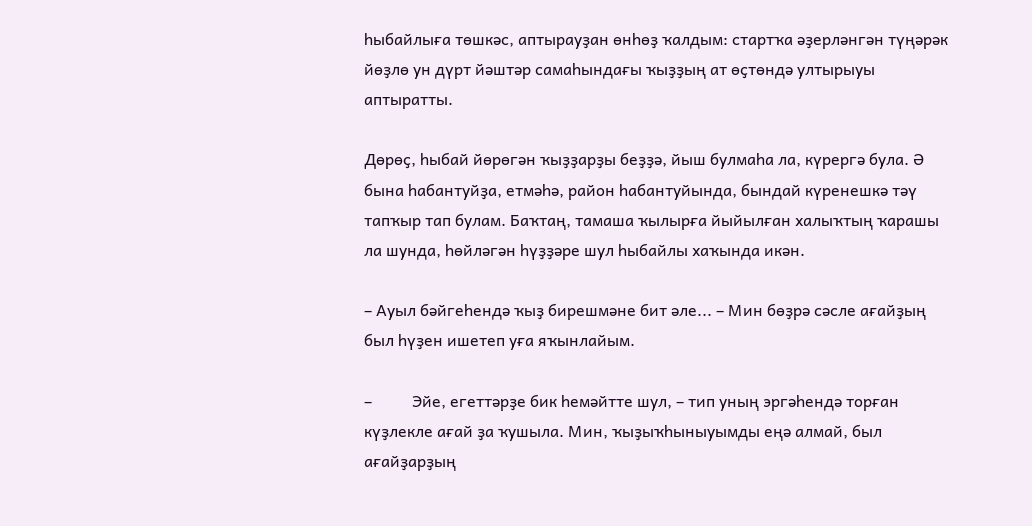һыбайлыға төшкәс, аптырауҙан өнһөҙ ҡалдым: стартҡа әҙерләнгән түңәрәк йөҙлө ун дүрт йәштәр самаһындағы ҡыҙҙың ат өҫтөндә ултырыуы аптыратты.

Дөрөҫ, һыбай йөрөгән ҡыҙҙарҙы беҙҙә, йыш булмаһа ла, күрергә була. Ә бына һабантуйҙа, етмәһә, район һабантуйында, бындай күренешкә тәү тапҡыр тап булам. Баҡтаң, тамаша ҡылырға йыйылған халыҡтың ҡарашы ла шунда, һөйләгән һүҙҙәре шул һыбайлы хаҡында икән.

– Ауыл бәйгеһендә ҡыҙ бирешмәне бит әле... – Мин бөҙрә сәсле ағайҙың был һүҙен ишетеп уға яҡынлайым.

–          Эйе, егеттәрҙе бик һемәйтте шул, – тип уның эргәһендә торған күҙлекле ағай ҙа ҡушыла. Мин, ҡыҙыҡһыныуымды еңә алмай, был ағайҙарҙың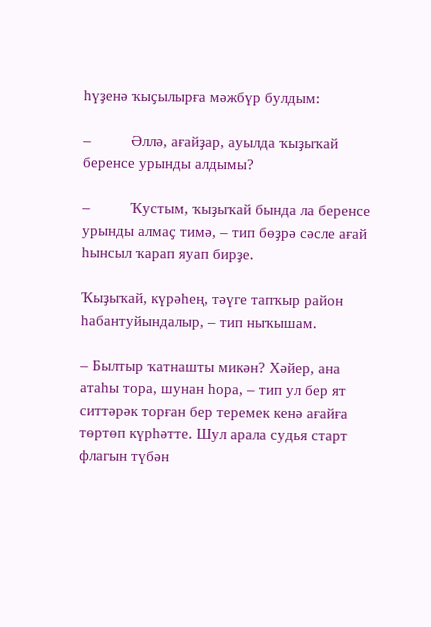һүҙенә ҡыҫылырға мәжбүр булдым:

–          Әллә, ағайҙар, ауылда ҡыҙыҡай беренсе урынды алдымы?

–          Ҡустым, ҡыҙыҡай бында ла беренсе урынды алмаҫ тимә, – тип бөҙрә сәсле ағай һынсыл ҡарап яуап бирҙе.

Ҡыҙыҡай, күрәһең, тәүге тапҡыр район һабантуйындалыр, – тип ныҡышам.

– Былтыр ҡатнашты микән? Хәйер, ана атаһы тора, шунан һора, – тип ул бер ят ситтәрәк торған бер теремек кенә ағайға төртөп күрһәтте. Шул арала судья старт флагын түбән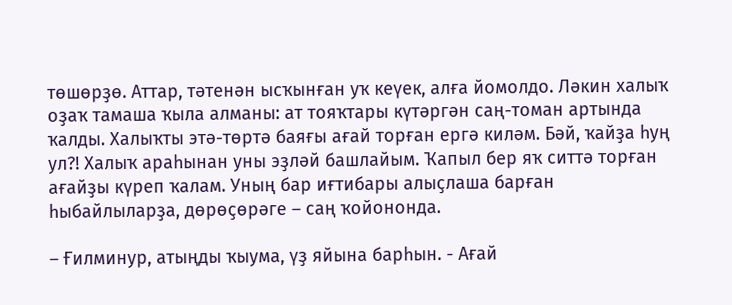төшөрҙө. Аттар, тәтенән ысҡынған уҡ кеүек, алға йомолдо. Ләкин халыҡ оҙаҡ тамаша ҡыла алманы: ат тояҡтары күтәргән саң-томан артында ҡалды. Халыҡты этә-төртә баяғы ағай торған ергә киләм. Бәй, ҡайҙа һуң ул?! Халыҡ араһынан уны эҙләй башлайым. Ҡапыл бер яҡ ситтә торған ағайҙы күреп ҡалам. Уның бар иғтибары алыҫлаша барған һыбайлыларҙа, дөрөҫөрәге – саң ҡойононда.

– Ғилминур, атыңды ҡыума, үҙ яйына барһын. - Ағай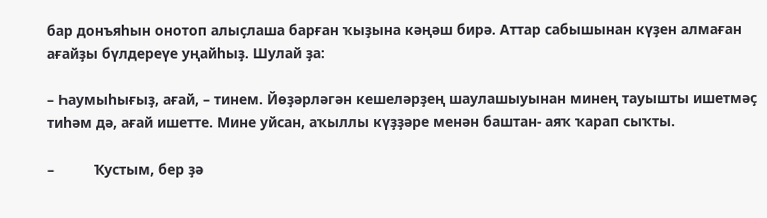бар донъяһын онотоп алыҫлаша барған ҡыҙына кәңәш бирә. Аттар сабышынан күҙен алмаған ағайҙы бүлдереүе уңайһыҙ. Шулай ҙа:

– Һаумыһығыҙ, ағай, – тинем. Йөҙәрләгән кешеләрҙең шаулашыуынан минең тауышты ишетмәҫ тиһәм дә, ағай ишетте. Мине уйсан, аҡыллы күҙҙәре менән баштан- аяҡ ҡарап сыҡты.

–          Ҡустым, бер ҙә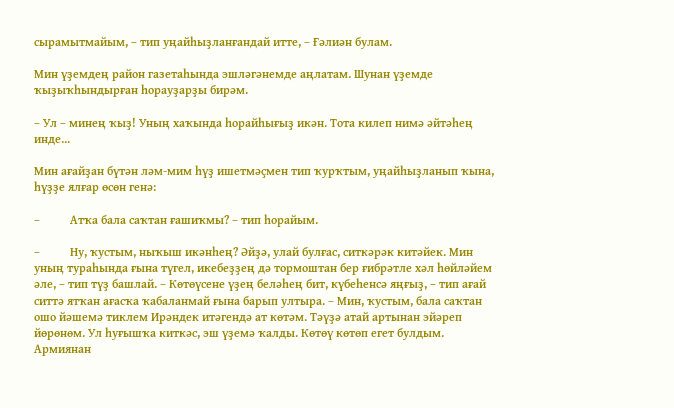сырамытмайым, – тип уңайһыҙланғандай итте, – Ғәлиән булам.

Мин үҙемдең район газетаһында эшләгәнемде аңлатам. Шунан үҙемде ҡыҙыҡһындырған һорауҙарҙы бирәм.

– Ул – минең ҡыҙ! Уның хаҡында һорайһығыҙ икән. Тота килеп нимә әйтәһең инде...

Мин ағайҙан бүтән ләм-мим һүҙ ишетмәҫмен тип ҡурҡтым, уңайһыҙланып ҡына, һүҙҙе ялғар өсөн генә:

–          Атҡа бала саҡтан ғашиҡмы? – тип һорайым.

–          Ну, ҡустым, ныҡыш икәнһең? Әйҙә, улай булғас, ситкәрәк китәйек. Мин уның тураһында ғына түгел, икебеҙҙең дә тормоштан бер ғибрәтле хәл һөйләйем әле, – тип түҙ башлай. – Көтөүсене үҙең беләһең бит, күбеһенсә яңғыҙ, – тип ағай ситтә ятҡан ағасҡа ҡабаланмай ғына барып ултыра. – Мин, ҡустым, бала саҡтан ошо йәшемә тиклем Ирәндек итәгендә ат көтәм. Тәүҙә атай артынан эйәреп йөрөнөм. Ул һуғышҡа киткәс, эш үҙемә ҡалды. Көтөү көтөп егет булдым. Армиянан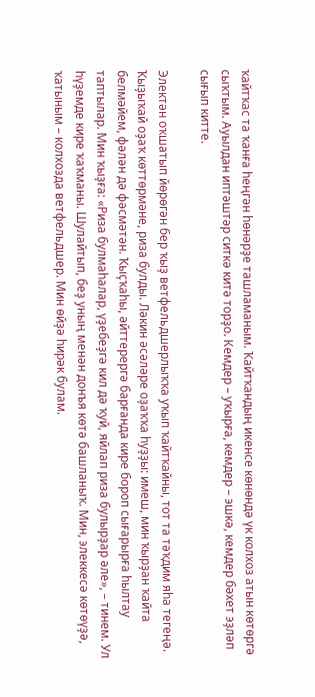ҡайтҡас та ҡанға һеңгән һөнәрҙе ташламаным. Ҡайтҡандың икенсе көнөндә үк колхоз атын көтөргә сыҡтым. Ауылдан иптәштәр ситкә китә торҙо. Кемдер – уҡырға, кемдер – эшкә, кемдер бәхет эҙләп сығып китте.

Электән оҡшатып йөрөгән бер ҡыҙ ветфельдшерлыҡҡа уҡып ҡайтҡайны, тот та тәҡдим яһа тегеңә. Ҡыҙыҡай оҙаҡ көттөрмәне, риза булды. Ләкин әсәләре оҙаҡҡа һуҙҙы: имеш, мин ҡырҙан ҡайта белмәйем, фәлән дә фәсмәтән. Ҡыҫҡаһы, әйттерергә барғанда кире бороп сығарырға һылтау таптылар. Мин ҡыҙға: «Риза булмаһалар, үҙебеҙгә кил дә ҡуй, яйлап риза булырҙар әле», – тинем. Ул һүҙемде кире ҡаҡманы. Шулайтып, беҙ уның менән донъя көтә башланыҡ. Мин, элеккесә көтөүҙә, ҡатыным – колхозда ветфельдшер. Мин өйҙә һирәк булам.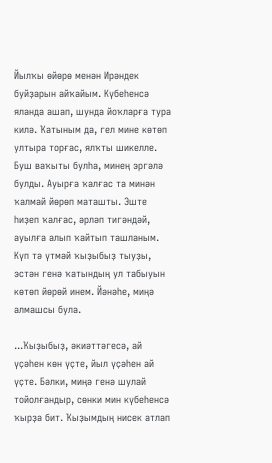Йылҡы өйөрө менән Ирәндек буйҙарын айҡайым. Күбеһенсә яланда ашап, шунда йоҡларға тура килә. Ҡатыным да, гел мине көтөп ултыра торғас, ялҡты шикелле. Буш ваҡыты булһа, минең эргәлә булды. Ауырға ҡалғас та минән ҡалмай йөрөп маташты. Эште һиҙеп ҡалғас, әрләп тигәндәй, ауылға алып ҡайтып ташланым. Күп тә үтмәй ҡыҙыбыҙ тыуҙы, эстән генә ҡатындың ул табыуын көтөп йөрөй инем. Йәнәһе, миңә алмашсы була.

...Ҡыҙыбыҙ, әкиәттәгесә, ай үҫәһен көн үҫте, йыл үҫәһен ай үҫте. Бәлки, миңә генә шулай тойолғандыр, сөнки мин күбеһенсә ҡырҙа бит. Ҡыҙымдың нисек атлап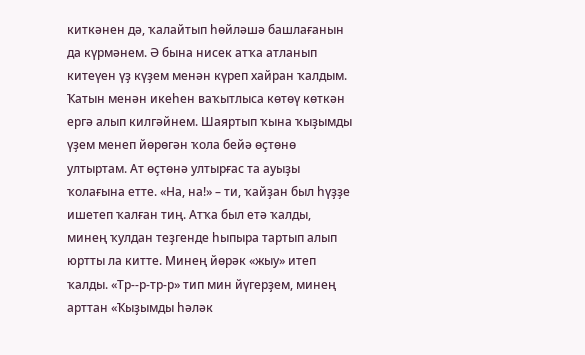киткәнен дә, ҡалайтып һөйләшә башлағанын да күрмәнем. Ә бына нисек атҡа атланып китеүен үҙ күҙем менән күреп хайран ҡалдым. Ҡатын менән икеһен ваҡытлыса көтөү көткән ергә алып килгәйнем. Шаяртып ҡына ҡыҙымды үҙем менеп йөрөгән ҡола бейә өҫтөнө ултыртам. Ат өҫтөнә ултырғас та ауыҙы ҡолағына етте. «На, на!» – ти, ҡайҙан был һүҙҙе ишетеп ҡалған тиң. Атҡа был етә ҡалды, минең ҡулдан теҙгенде һыпыра тартып алып юртты ла китте. Минең йөрәк «жыу» итеп ҡалды. «Тр--р-тр-р» тип мин йүгерҙем, минең арттан «Ҡыҙымды һәләк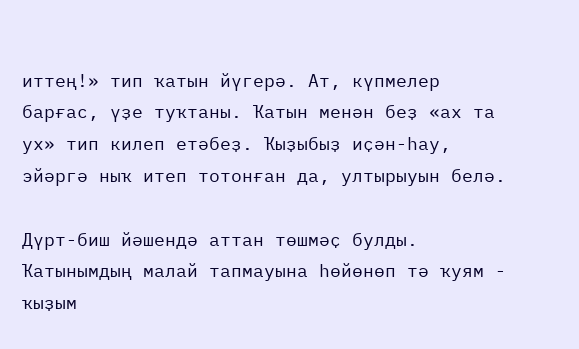иттең!» тип ҡатын йүгерә. Ат, күпмелер барғас, үҙе туҡтаны. Ҡатын менән беҙ «ах та ух» тип килеп етәбеҙ. Ҡыҙыбыҙ иҫән-һау, эйәргә ныҡ итеп тотонған да, ултырыуын белә.

Дүрт-биш йәшендә аттан төшмәҫ булды. Ҡатынымдың малай тапмауына һөйөнөп тә ҡуям - ҡыҙым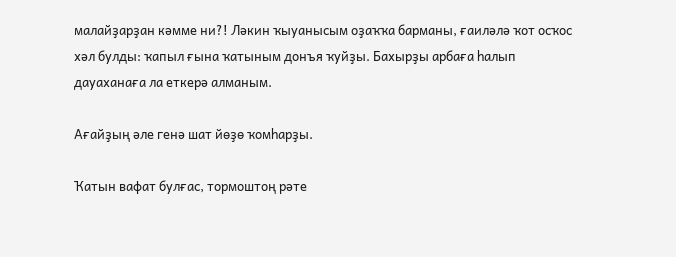малайҙарҙан кәмме ни?! Ләкин ҡыуанысым оҙаҡҡа барманы, ғаиләлә ҡот осҡос хәл булды: ҡапыл ғына ҡатыным донъя ҡуйҙы. Бахырҙы арбаға һалып дауаханаға ла еткерә алманым.

Ағайҙың әле генә шат йөҙө ҡомһарҙы.

Ҡатын вафат булғас, тормоштоң рәте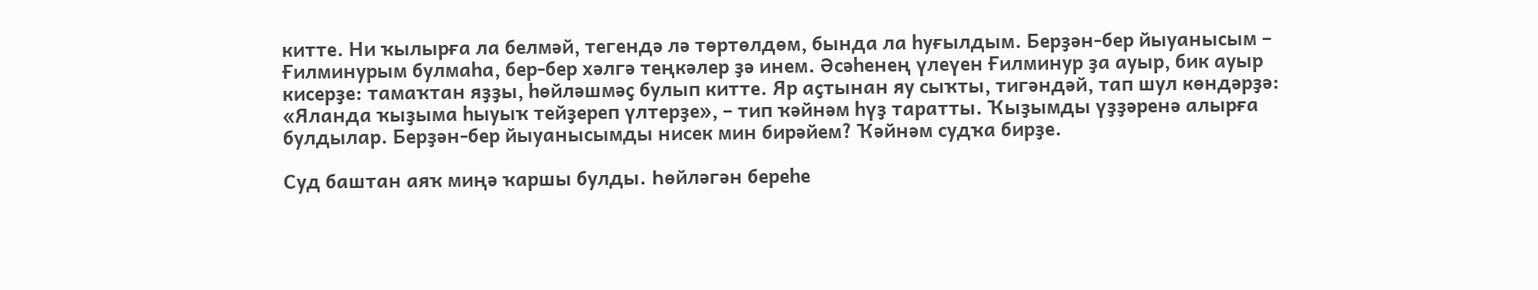китте. Ни ҡылырға ла белмәй, тегендә лә төртөлдөм, бында ла һуғылдым. Берҙән-бер йыуанысым – Ғилминурым булмаһа, бер-бер хәлгә теңкәлер ҙә инем. Әсәһенең үлеүен Ғилминур ҙа ауыр, бик ауыр кисерҙе: тамаҡтан яҙҙы, һөйләшмәҫ булып китте. Яр аҫтынан яу сыҡты, тигәндәй, тап шул көндәрҙә: «Яланда ҡыҙыма һыуыҡ тейҙереп үлтерҙе», – тип ҡәйнәм һүҙ таратты. Ҡыҙымды үҙҙәренә алырға булдылар. Берҙән-бер йыуанысымды нисек мин бирәйем? Ҡәйнәм судҡа бирҙе.

Суд баштан аяҡ миңә ҡаршы булды. Һөйләгән береһе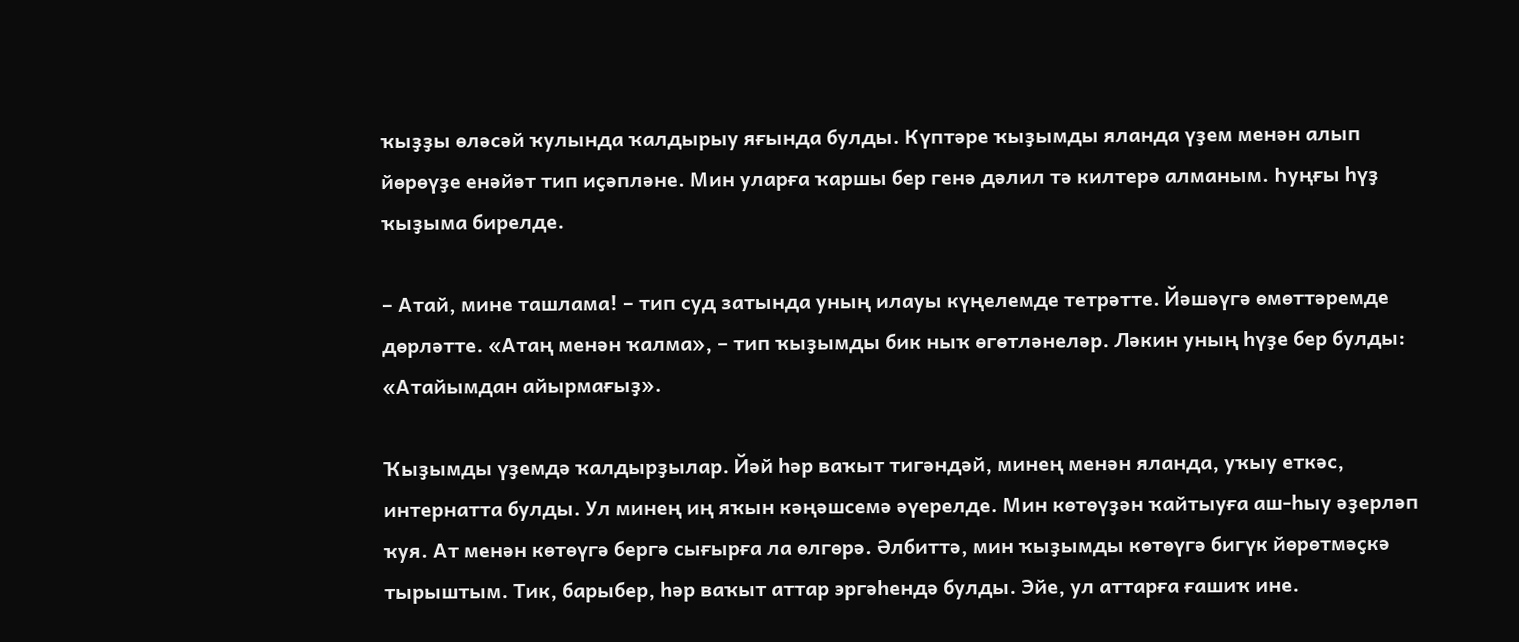ҡыҙҙы өләсәй ҡулында ҡалдырыу яғында булды. Күптәре ҡыҙымды яланда үҙем менән алып йөрөүҙе енәйәт тип иҫәпләне. Мин уларға ҡаршы бер генә дәлил тә килтерә алманым. Һуңғы һүҙ ҡыҙыма бирелде.

– Атай, мине ташлама! – тип суд затында уның илауы күңелемде тетрәтте. Йәшәүгә өмөттәремде дөрләтте. «Атаң менән ҡалма», – тип ҡыҙымды бик ныҡ өгөтләнеләр. Ләкин уның һүҙе бер булды: «Атайымдан айырмағыҙ».

Ҡыҙымды үҙемдә ҡалдырҙылар. Йәй һәр ваҡыт тигәндәй, минең менән яланда, уҡыу еткәс, интернатта булды. Ул минең иң яҡын кәңәшсемә әүерелде. Мин көтөүҙән ҡайтыуға аш-һыу әҙерләп ҡуя. Ат менән көтөүгә бергә сығырға ла өлгөрә. Әлбиттә, мин ҡыҙымды көтөүгә бигүк йөрөтмәҫкә тырыштым. Тик, барыбер, һәр ваҡыт аттар эргәһендә булды. Эйе, ул аттарға ғашиҡ ине.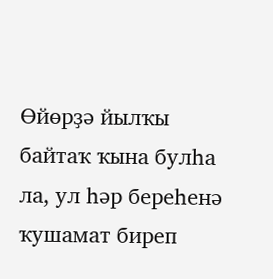Өйөрҙә йылҡы байтаҡ ҡына булһа ла, ул һәр береһенә ҡушамат биреп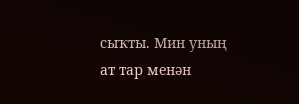сыҡты. Мин уның ат тар менән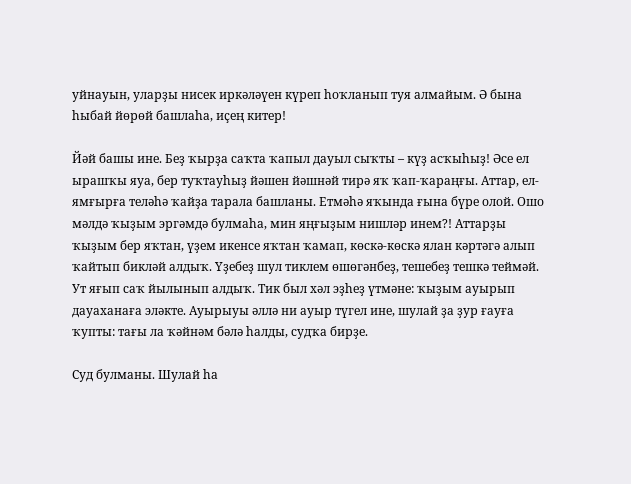уйнауын, уларҙы нисек иркәләүен күреп һоҡланып туя алмайым. Ә бына һыбай йөрөй башлаһа, иҫең китер!

Йәй башы ине. Беҙ ҡырҙа саҡта ҡапыл дауыл сыҡты – күҙ асҡыһыҙ! Әсе ел ырашҡы яуа, бер туҡтауһыҙ йәшен йәшнәй тирә яҡ ҡап-ҡараңғы. Аттар, ел-ямғырға теләһә ҡайҙа тарала башланы. Етмәһә яҡында ғына бүре олой. Ошо мәлдә ҡыҙым эргәмдә булмаһа, мин яңғыҙым нишләр инем?! Аттарҙы ҡыҙым бер яҡтан, үҙем икенсе яҡтан ҡамап, көскә-көскә ялан кәртәгә алып ҡайтып бикләй алдыҡ. Үҙебеҙ шул тиклем өшөгәнбеҙ, тешебеҙ тешкә теймәй. Ут яғып саҡ йылынып алдыҡ. Тик был хәл эҙһеҙ үтмәне: ҡыҙым ауырып дауаханаға эләкте. Ауырыуы әллә ни ауыр түгел ине, шулай ҙа ҙур ғауға ҡупты: тағы ла ҡәйнәм бәлә һалды, судҡа бирҙе.

Суд булманы. Шулай һа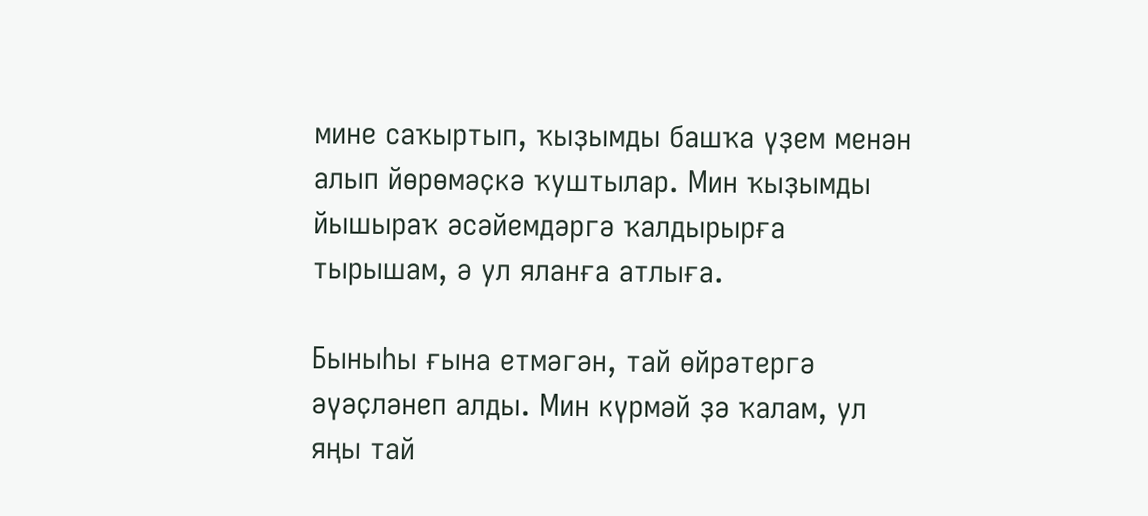мине саҡыртып, ҡыҙымды башҡа үҙем менән алып йөрөмәҫкә ҡуштылар. Мин ҡыҙымды йышыраҡ әсәйемдәргә ҡалдырырға тырышам, ә ул яланға атлыға.

Быныһы ғына етмәгән, тай өйрәтергә әүәҫләнеп алды. Мин күрмәй ҙә ҡалам, ул яңы тай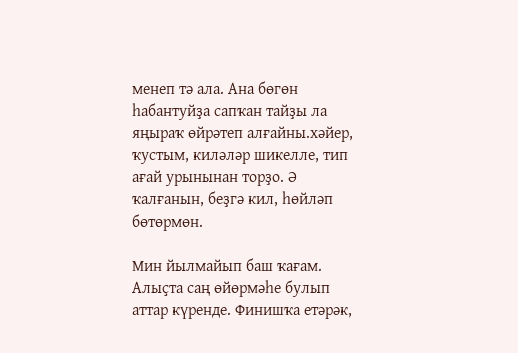менеп тә ала. Ана бөгөн һабантуйҙа сапҡан тайҙы ла яңыраҡ өйрәтеп алғайны.хәйер, ҡустым, киләләр шикелле, тип ағай урынынан торҙо. Ә ҡалғанын, беҙгә кил, һөйләп бөтөрмөн.

Мин йылмайып баш ҡағам. Алыҫта саң өйөрмәһе булып аттар күренде. Финишҡа етәрәк,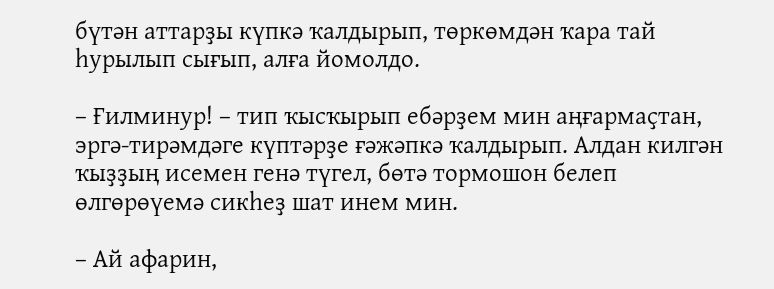бүтән аттарҙы күпкә ҡалдырып, төркөмдән ҡара тай һурылып сығып, алға йомолдо.

– Ғилминур! – тип ҡысҡырып ебәрҙем мин аңғармаҫтан, эргә-тирәмдәге күптәрҙе ғәжәпкә ҡалдырып. Алдан килгән ҡыҙҙың исемен генә түгел, бөтә тормошон белеп өлгөрөүемә сикһеҙ шат инем мин.

– Ай афарин,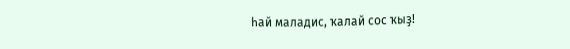һай маладис, ҡалай сос ҡыҙ!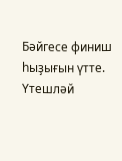Бәйгесе финиш һыҙығын үтте. Үтешләй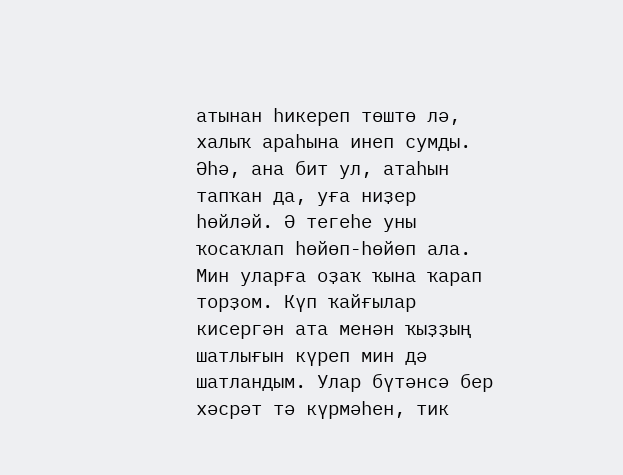атынан һикереп төштө лә, халыҡ араһына инеп сумды. Әһә, ана бит ул, атаһын тапҡан да, уға ниҙер һөйләй. Ә тегеһе уны ҡосаҡлап һөйөп-һөйөп ала. Мин уларға оҙаҡ ҡына ҡарап торҙом. Күп ҡайғылар кисергән ата менән ҡыҙҙың шатлығын күреп мин дә шатландым. Улар бүтәнсә бер хәсрәт тә күрмәһен, тик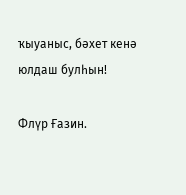ҡыуаныс, бәхет кенә юлдаш булһын!

Флүр Ғазин.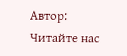Автор:
Читайте нас